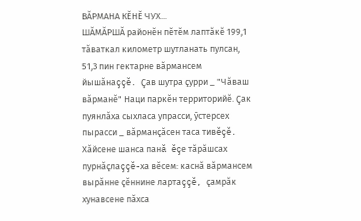ВĂРМАНА КĔНĔ ЧУХ...
ШĂМĂРШĂ районĕн пĕтĕм лаптăкĕ 199,1 тăваткал километр шутланать пулсан, 51,3 пин гектарне вăрмансем йышăнаççĕ. Çав шутра çурри _ "Чăваш вăрманĕ" Наци паркĕн территорийĕ. Çак пуянлăха сыхласа упрасси, ỹстерсех пырасси _ вăрманçăсен таса тивĕçĕ. Хăйсене шанса панă ĕçе тăрăшсах пурнăçлаççĕ-ха вĕсем: каснă вăрмансем вырăнне çĕннине лартаççĕ, çамрăк хунавсене пăхса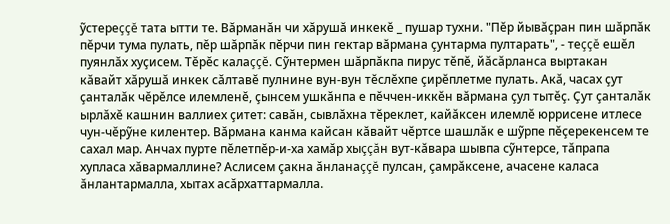ỹстереççĕ тата ытти те. Вăрманăн чи хăрушă инкекĕ _ пушар тухни. "Пĕр йывăçран пин шăрпăк пĕрчи тума пулать, пĕр шăрпăк пĕрчи пин гектар вăрмана çунтарма пултарать", - теççĕ ешĕл пуянлăх хуçисем. Тĕрĕс калаççĕ. Сỹнтермен шăрпăкпа пирус тĕпĕ, йăсăрланса выртакан кăвайт хăрушă инкек сăлтавĕ пулнине вун-вун тĕслĕхпе çирĕплетме пулать. Акă, часах çут çанталăк чĕрĕлсе илемленĕ, çынсем ушкăнпа е пĕччен-иккĕн вăрмана çул тытĕç. Çут çанталăк ырлăхĕ кашнин валлиех çитет: савăн, сывлăхна тĕреклет, кайăксен илемлĕ юррисене итлесе чун-чĕрỹне килентер. Вăрмана канма кайсан кăвайт чĕртсе шашлăк е шỹрпе пĕçерекенсем те сахал мар. Анчах пурте пĕлетпĕр-и-ха хамăр хыççăн вут-кăвара шывпа сỹнтерсе, тăпрапа хупласа хăвармаллине? Аслисем çакна ăнланаççĕ пулсан, çамрăксене, ачасене каласа ăнлантармалла, хытах асăрхаттармалла.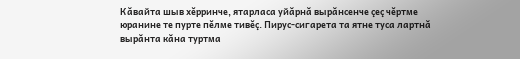Кăвайта шыв хĕрринче, ятарласа уйăрнă вырăнсенче çеç чĕртме юранине те пурте пĕлме тивĕç. Пирус-сигарета та ятне туса лартнă вырăнта кăна туртма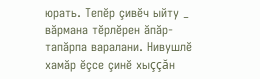юрать. Тепĕр çивĕч ыйту _ вăрмана тĕрлĕрен ăпăр-тапăрпа варалани. Нивушлĕ хамăр ĕçсе çинĕ хыççăн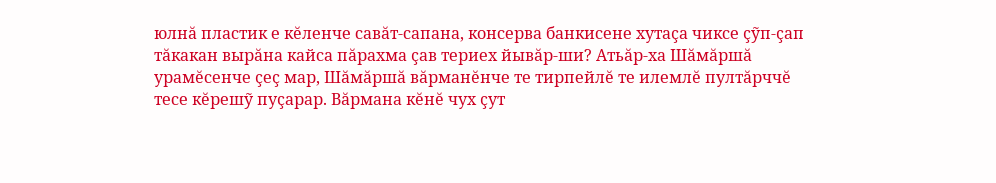юлнă пластик е кĕленче савăт-сапана, консерва банкисене хутаçа чиксе çỹп-çап тăкакан вырăна кайса пăрахма çав териех йывăр-ши? Атьăр-ха Шăмăршă урамĕсенче çеç мар, Шăмăршă вăрманĕнче те тирпейлĕ те илемлĕ пултăрччĕ тесе кĕрешỹ пуçарар. Вăрмана кĕнĕ чух çут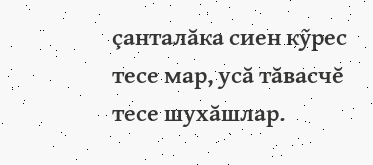çанталăка сиен кỹрес тесе мар, усă тăвасчĕ тесе шухăшлар.